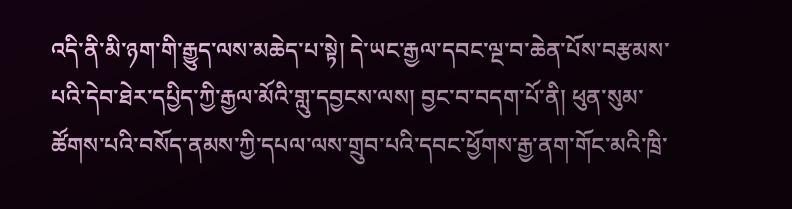འདི་ནི་མི་ཉག་གི་རྒྱུད་ལས་མཆེད་པ་སྟེ། དེ་ཡང་རྒྱལ་དབང་ལྔ་བ་ཆེན་པོས་བརྩམས་པའི་དེབ་ཐེར་དཔྱིད་ཀྱི་རྒྱལ་མོའི་གླུ་དབྱངས་ལས། བྱང་བ་བདག་པོ་ནི། ཕུན་སུམ་ཚོགས་པའི་བསོད་ནམས་ཀྱི་དཔལ་ལས་གྲུབ་པའི་དབང་ཕྱོགས་རྒྱ་ནག་གོང་མའི་ཁྲི་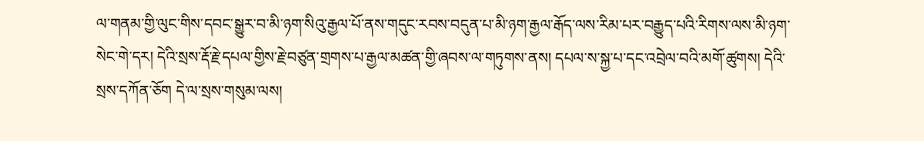ལ་གནམ་གྱི་ལུང་གིས་དབང་སྒྱུར་བ་མི་ཉག་སིའུ་རྒྱལ་པོ་ནས་གདུང་རབས་བདུན་པ་མི་ཉག་རྒྱལ་རྒོད་ལས་རིམ་པར་བརྒྱུད་པའི་རིགས་ལས་མི་ཉག་སེང་གེ་དར། དེའི་སྲས་རྡོ་རྗེ་དཔལ་གྱིས་རྗེ་བཙུན་གྲགས་པ་རྒྱལ་མཚན་གྱི་ཞབས་ལ་གཏུགས་ནས། དཔལ་ས་སྐྱ་པ་དང་འབྲེལ་བའི་མགོ་ཚུགས། དེའི་སྲས་དཀོན་ཅོག དེ་ལ་སྲས་གསུམ་ལས།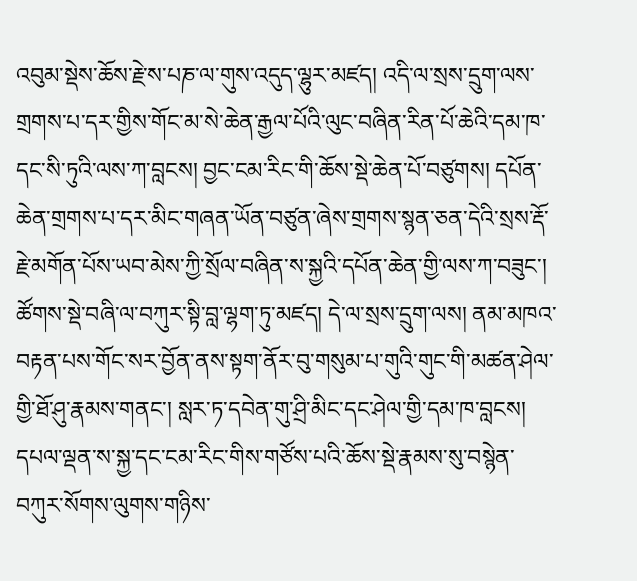འབུམ་སྡེས་ཆོས་རྗེ་ས་པཎ་ལ་གུས་འདུད་ལྷུར་མཛད། འདི་ལ་སྲས་དྲུག་ལས་གྲགས་པ་དར་གྱིས་གོང་མ་སེ་ཆེན་རྒྱལ་པོའི་ལུང་བཞིན་རིན་པོ་ཆེའི་དམ་ཁ་དང་སི་ཏུའི་ལས་ཀ་བླངས། བྱང་ངམ་རིང་གི་ཆོས་སྡེ་ཆེན་པོ་བཙུགས། དཔོན་ཆེན་གྲགས་པ་དར་མིང་གཞན་ཡོན་བཙུན་ཞེས་གྲགས་སྙན་ཅན་དེའི་སྲས་རྡོ་རྗེ་མགོན་པོས་ཡབ་མེས་ཀྱི་སྲོལ་བཞིན་ས་སྐྱའི་དཔོན་ཆེན་གྱི་ལས་ཀ་བཟུང་། ཚོགས་སྡེ་བཞི་ལ་བཀུར་སྟི་བླ་ལྷག་ཏུ་མཛད། དེ་ལ་སྲས་དྲུག་ལས། ནམ་མཁའ་བརྟན་པས་གོང་སར་བྱོན་ནས་སྟག་ནོར་བུ་གསུམ་པ་གུའི་གུང་གི་མཚན་ཤེལ་གྱི་ཐོ་ཤུ་རྣམས་གནང་། སླར་ཏ་དབེན་གུ་ཤྲི་མིང་དང་ཤེལ་གྱི་དམ་ཁ་བླངས། དཔལ་ལྡན་ས་སྐྱ་དང་ངམ་རིང་གིས་གཙོས་པའི་ཆོས་སྡེ་རྣམས་སུ་བསྙེན་བཀུར་སོགས་ལུགས་གཉིས་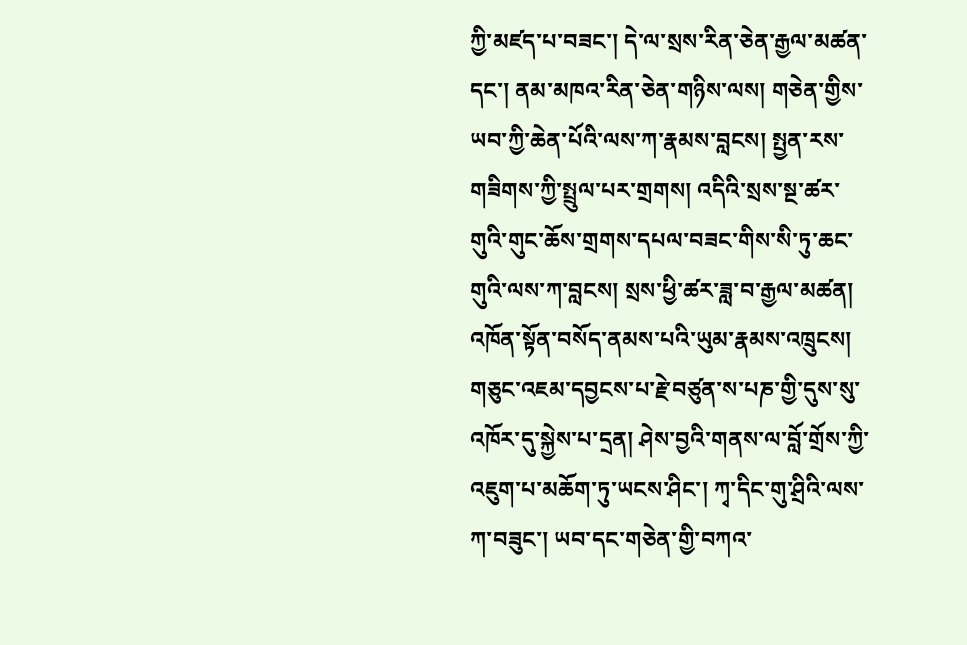ཀྱི་མཛད་པ་བཟང་། དེ་ལ་སྲས་རིན་ཅེན་རྒྱལ་མཚན་དང་། ནམ་མཁའ་རིན་ཅེན་གཉིས་ལས། གཅེན་གྱིས་ཡབ་ཀྱི་ཆེན་པོའི་ལས་ཀ་རྣམས་བླངས། སྤྱན་རས་གཟིགས་ཀྱི་སྤྲུལ་པར་གྲགས། འདིའི་སྲས་སྔ་ཚར་གུའི་གུང་ཆོས་གྲགས་དཔལ་བཟང་གིས་སི་ཏུ་ཆང་གུའི་ལས་ཀ་བླངས། སྲས་ཕྱི་ཚར་ཟླ་བ་རྒྱལ་མཚན། འཁོན་སྟོན་བསོད་ནམས་པའི་ཡུམ་རྣམས་འཁྲུངས། གཅུང་འཇམ་དབྱངས་པ་རྗེ་བཙུན་ས་པཎ་གྱི་དུས་སུ་འཁོར་དུ་སྐྱེས་པ་དྲན། ཤེས་བྱའི་གནས་ལ་བློ་གྲོས་ཀྱི་འཇུག་པ་མཆོག་ཏུ་ཡངས་ཤིང་། ཀྭ་དིང་གུ་ཤྲིའི་ལས་ཀ་བཟུང་། ཡབ་དང་གཅེན་གྱི་བཀའ་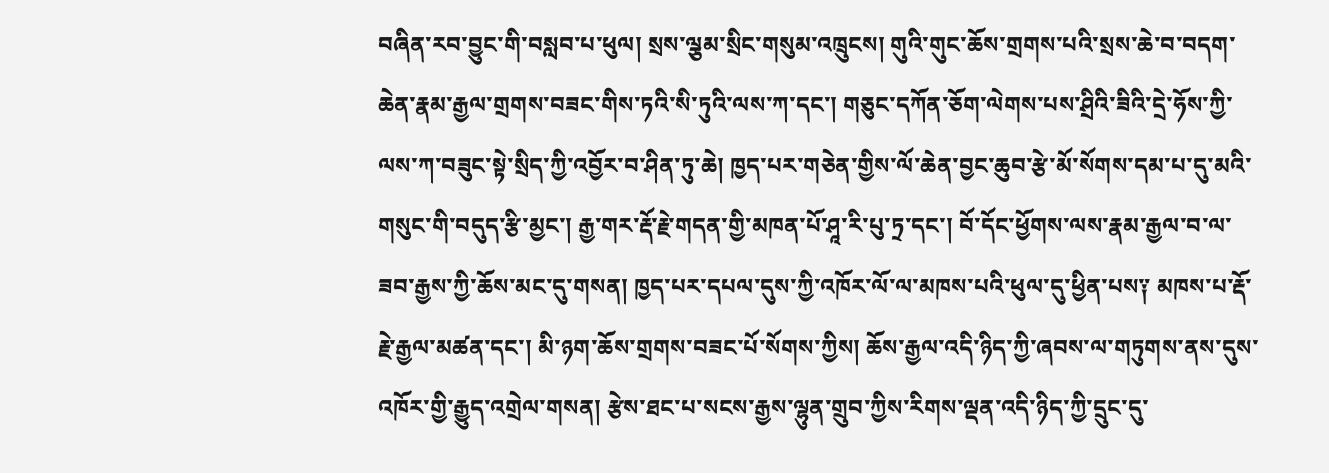བཞིན་རབ་བྱུང་གི་བསླབ་པ་ཕུལ། སྲས་ལྕམ་སྲིང་གསུམ་འཁྲུངས། གུའི་གུང་ཆོས་གྲགས་པའི་སྲས་ཆེ་བ་བདག་ཆེན་རྣམ་རྒྱལ་གྲགས་བཟང་གིས་ཏའི་སི་ཏུའི་ལས་ཀ་དང་། གཅུང་དཀོན་ཅོག་ལེགས་པས་ཤྲིའི་ཟིའི་དྲེ་ཧོས་ཀྱི་ལས་ཀ་བཟུང་སྟེ་སྲིད་ཀྱི་འབྱོར་བ་ཤིན་ཏུ་ཆེ། ཁྱད་པར་གཅེན་གྱིས་ལོ་ཆེན་བྱང་ཆུབ་རྩེ་མོ་སོགས་དམ་པ་དུ་མའི་གསུང་གི་བདུད་རྩི་མྱང་། རྒྱ་གར་རྡོ་རྗེ་གདན་གྱི་མཁན་པོ་ཤཱ་རི་པུ་ཏྲ་དང་། བོ་དོང་ཕྱོགས་ལས་རྣམ་རྒྱལ་བ་ལ་ཟབ་རྒྱས་ཀྱི་ཆོས་མང་དུ་གསན། ཁྱད་པར་དཔལ་དུས་ཀྱི་འཁོར་ལོ་ལ་མཁས་པའི་ཕུལ་དུ་ཕྱིན་པས༑ མཁས་པ་རྡོ་རྗེ་རྒྱལ་མཚན་དང་། མི་ཉག་ཆོས་གྲགས་བཟང་པོ་སོགས་ཀྱིས། ཆོས་རྒྱལ་འདི་ཉིད་ཀྱི་ཞབས་ལ་གཏུགས་ནས་དུས་འཁོར་གྱི་རྒྱུད་འགྲེལ་གསན། རྩེས་ཐང་པ་སངས་རྒྱས་ལྷུན་གྲུབ་ཀྱིས་རིགས་ལྡན་འདི་ཉིད་ཀྱི་དྲུང་དུ་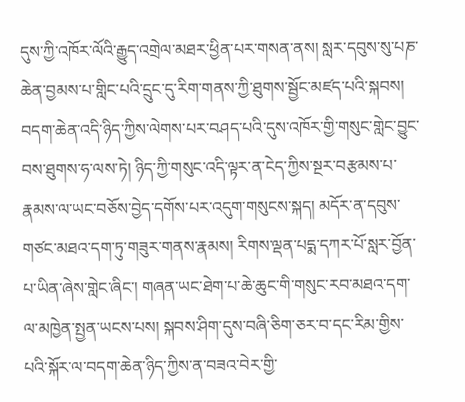དུས་ཀྱི་འཁོར་ལོའི་རྒྱུད་འགྲེལ་མཐར་ཕྱིན་པར་གསན་ནས། སླར་དབུས་སུ་པཎ་ཆེན་བྱམས་པ་གླིང་པའི་དྲུང་དུ་རིག་གནས་ཀྱི་ཐུགས་སྦྱོང་མཛད་པའི་སྐབས། བདག་ཆེན་འདི་ཉིད་ཀྱིས་ལེགས་པར་བཤད་པའི་དུས་འཁོར་གྱི་གསུང་གླེང་བྱུང་བས་ཐུགས་ཧ་ལས་ཏེ། ཉིད་ཀྱི་གསུང་འདི་ལྟར་ན་ངེད་ཀྱིས་སྔར་བརྩམས་པ་རྣམས་ལ་ཡང་བཅོས་བྱེད་དགོས་པར་འདུག་གསུངས་སྐད། མདོར་ན་དབུས་གཙང་མཐའ་དག་ཏུ་གཟུར་གནས་རྣམས། རིགས་ལྡན་པདྨ་དཀར་པོ་སླར་བྱོན་པ་ཡིན་ཞེས་གླེང་ཞིང་། གཞན་ཡང་ཐེག་པ་ཆེ་ཆུང་གི་གསུང་རབ་མཐའ་དག་ལ་མཁྱེན་སྤྱན་ཡངས་པས། སྐབས་ཤིག་དུས་བཞི་ཅིག་ཅར་བ་དང་རིམ་གྱིས་པའི་སྐོར་ལ་བདག་ཆེན་ཉིད་ཀྱིས་ན་བཟའ་བེར་གྱི་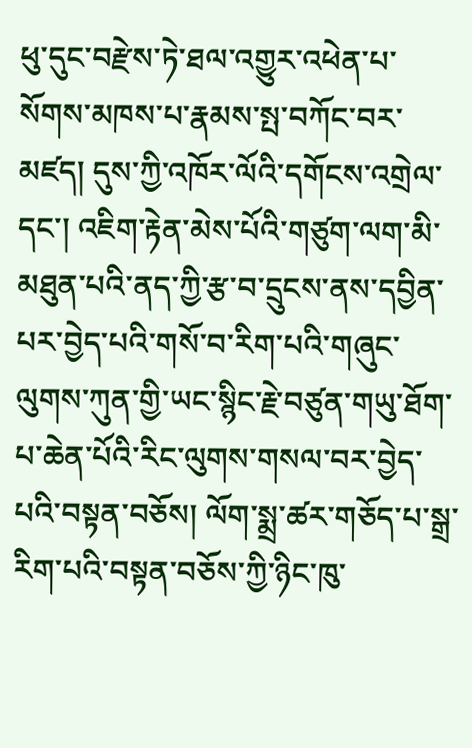ཕུ་དུང་བརྫེས་ཏེ་ཐལ་འགྱུར་འཕེན་པ་སོགས་མཁས་པ་རྣམས་སྤ་བཀོང་བར་མཛད། དུས་ཀྱི་འཁོར་ལོའི་དགོངས་འགྲེལ་དང་། འཇིག་རྟེན་མེས་པོའི་གཙུག་ལག་མི་མཐུན་པའི་ནད་ཀྱི་རྩ་བ་དྲུངས་ནས་དབྱིན་པར་བྱེད་པའི་གསོ་བ་རིག་པའི་གཞུང་ལུགས་ཀུན་གྱི་ཡང་སྙིང་རྗེ་བཙུན་གཡུ་ཐོག་པ་ཆེན་པོའི་རིང་ལུགས་གསལ་བར་བྱེད་པའི་བསྟན་བཅོས། ལོག་སྨྲ་ཚར་གཅོད་པ་སྒྲ་རིག་པའི་བསྟན་བཅོས་ཀྱི་ཉིང་ཁུ་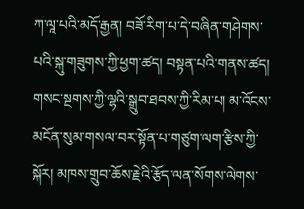ཀ་ལཱ་པའི་མདོ་རྒྱན། བཟོ་རིག་པ་དེ་བཞིན་གཤེགས་པའི་སྐུ་གཟུགས་ཀྱི་ཕྱག་ཚད། བསྟན་པའི་གནས་ཚད། གསང་སྔགས་ཀྱི་ལྷའི་སྒྲུབ་ཐབས་ཀྱི་རིམ་པ། མ་འོངས་མངོན་སུམ་གསལ་བར་སྟོན་པ་གཙུག་ལག་རྩིས་ཀྱི་སྐོར། མཁས་གྲུབ་ཆོས་རྗེའི་རྩོད་ལན་སོགས་ལེགས་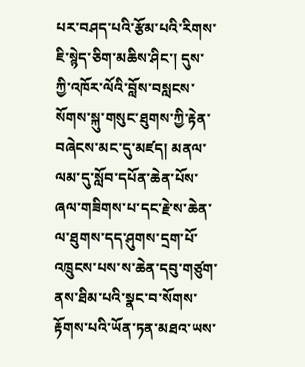པར་བཤད་པའི་རྩོམ་པའི་རིགས་ཇི་སྙེད་ཅིག་མཆིས་ཤིང་། དུས་ཀྱི་འཁོར་ལོའི་བློས་བསླངས་སོགས་སྐུ་གསུང་ཐུགས་ཀྱི་རྟེན་བཞེངས་མང་དུ་མཛད། མནལ་ལམ་དུ་སློབ་དཔོན་ཆེན་པོས་ཞལ་གཟིགས་པ་དང་རྗེ་ས་ཆེན་ལ་ཐུགས་དད་ཤུགས་དྲག་པོ་འཁྲུངས་པས་ས་ཆེན་དབུ་གཙུག་ནས་ཐིམ་པའི་སྣང་བ་སོགས་རྟོགས་པའི་ཡོན་ཏན་མཐའ་ཡས་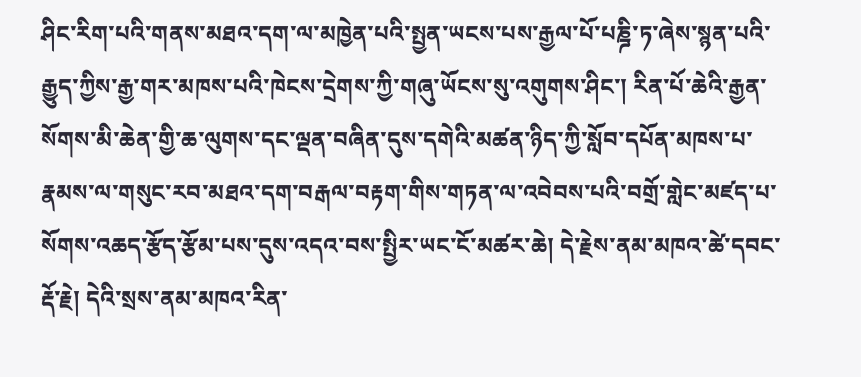ཤིང་རིག་པའི་གནས་མཐའ་དག་ལ་མཁྱེན་པའི་སྤྱན་ཡངས་པས་རྒྱལ་པོ་པཎྜི་ཏ་ཞེས་སྙན་པའི་རྒྱུད་ཀྱིས་རྒྱ་གར་མཁས་པའི་ཁེངས་དྲེགས་ཀྱི་གཞུ་ཡོངས་སུ་འགུགས་ཤིང་། རིན་པོ་ཆེའི་རྒྱན་སོགས་མི་ཆེན་གྱི་ཆ་ལུགས་དང་ལྡན་བཞིན་དུས་དགེའི་མཚན་ཉིད་ཀྱི་སློབ་དཔོན་མཁས་པ་རྣམས་ལ་གསུང་རབ་མཐའ་དག་བརྒལ་བརྟག་གིས་གཏན་ལ་འབེབས་པའི་བགྲོ་གླེང་མཛད་པ་སོགས་འཆད་རྩོད་རྩོམ་པས་དུས་འདའ་བས་སྤྱིར་ཡང་ངོ་མཚར་ཆེ། དེ་རྗེས་ནམ་མཁའ་ཚེ་དབང་རྡོ་རྗེ། དེའི་སྲས་ནམ་མཁའ་རིན་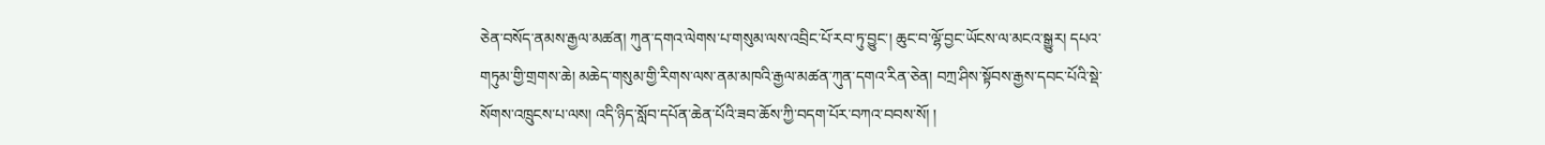ཅེན་བསོད་ནམས་རྒྱལ་མཚན། ཀུན་དགའ་ལེགས་པ་གསུམ་ལས་འབྲིང་པོ་རབ་ཏུ་བྱུང་། ཆུང་བ་ལྷོ་བྱང་ཡོངས་ལ་མངའ་སྒྱུར། དཔའ་གཏུམ་གྱི་གྲགས་ཆེ། མཆེད་གསུམ་གྱི་རིགས་ལས་ནམ་མཁའི་རྒྱལ་མཚན་ཀུན་དགའ་རིན་ཅེན། བཀྲ་ཤིས་སྟོབས་རྒྱས་དབང་པོའི་སྡེ་སོགས་འཁྲུངས་པ་ལས། འདི་ཉིད་སློབ་དཔོན་ཆེན་པོའི་ཟབ་ཆོས་ཀྱི་བདག་པོར་བཀའ་བབས་སོ། །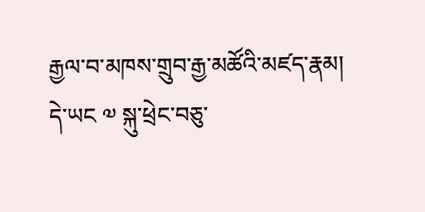རྒྱལ་བ་མཁས་གྲུབ་རྒྱ་མཚོའི་མཛད་རྣམ།
དེ་ཡང ༧ སྐུ་ཕྲེང་བཅུ་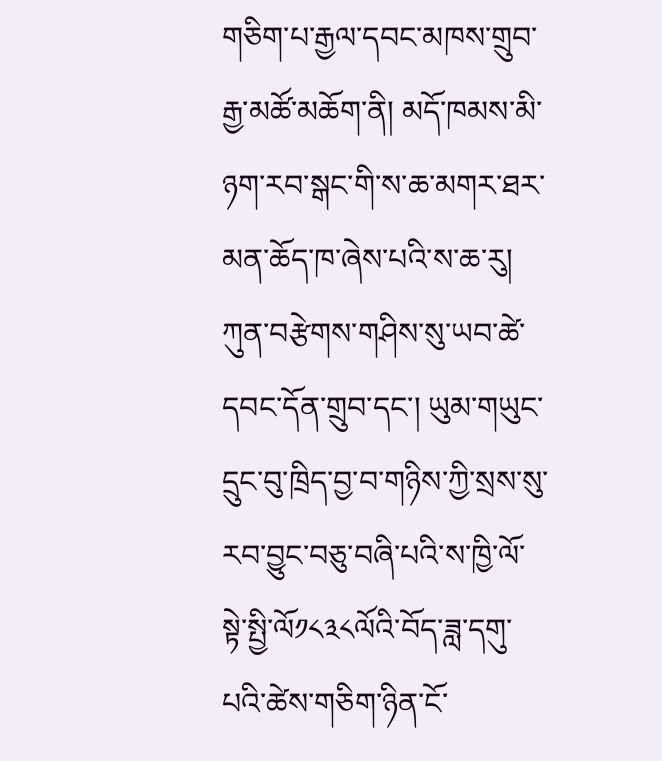གཅིག་པ་རྒྱལ་དབང་མཁས་གྲུབ་རྒྱ་མཚོ་མཆོག་ནི། མདོ་ཁམས་མི་ཉག་རབ་སྒང་གི་ས་ཆ་མགར་ཐར་མན་ཆོད་ཁ་ཞེས་པའི་ས་ཆ་རུ། ཀུན་བརྩེགས་གཤིས་སུ་ཡབ་ཚེ་དབང་དོན་གྲུབ་དང་། ཡུམ་གཡུང་དྲུང་བུ་ཁྲིད་བྱ་བ་གཉིས་ཀྱི་སྲས་སུ་རབ་བྱུང་བཅུ་བཞི་པའི་ས་ཁྱི་ལོ་སྟེ་སྤྱི་ལོ༡༨༣༨ལོའི་བོད་ཟླ་དགུ་པའི་ཚེས་གཅིག་ཉིན་ངོ་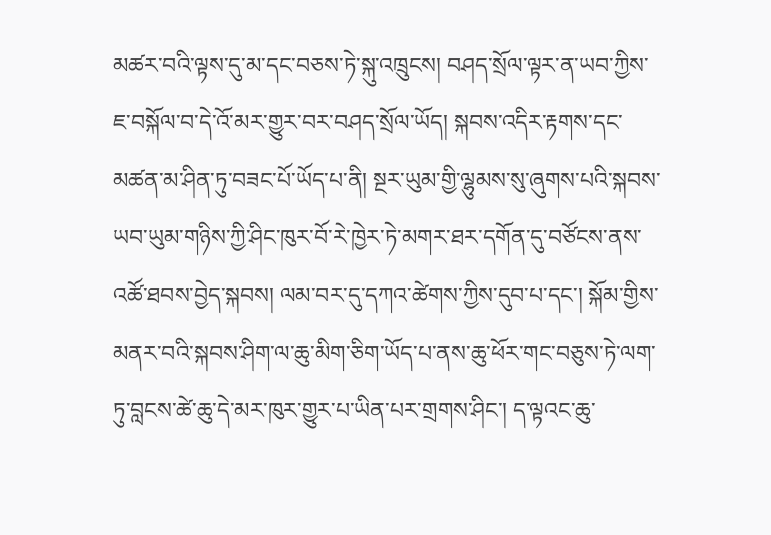མཚར་བའི་ལྟས་དུ་མ་དང་བཅས་ཏེ་སྐུ་འཁྲུངས། བཤད་སྲོལ་ལྟར་ན་ཡབ་ཀྱིས་ཇ་བསྐོལ་བ་དེ་འོ་མར་གྱུར་བར་བཤད་སྲོལ་ཡོད། སྐབས་འདིར་རྟགས་དང་མཚན་མ་ཤིན་ཏུ་བཟང་པོ་ཡོད་པ་ནི། སྔར་ཡུམ་གྱི་ལྷུམས་སུ་ཞུགས་པའི་སྐབས་ཡབ་ཡུམ་གཉིས་ཀྱི་ཤིང་ཁུར་བོ་རེ་ཁྱེར་ཏེ་མགར་ཐར་དགོན་དུ་བཙོངས་ནས་འཚོ་ཐབས་བྱེད་སྐབས། ལམ་བར་དུ་དཀའ་ཚེགས་ཀྱིས་དུབ་པ་དང་། སྐོམ་གྱིས་མནར་བའི་སྐབས་ཤིག་ལ་ཆུ་མིག་ཅིག་ཡོད་པ་ནས་ཆུ་ཕོར་གང་བཅུས་ཏེ་ལག་ཏུ་བླངས་ཚེ་ཆུ་དེ་མར་ཁུར་གྱུར་པ་ཡིན་པར་གྲགས་ཤིང་། ད་ལྟའང་ཆུ་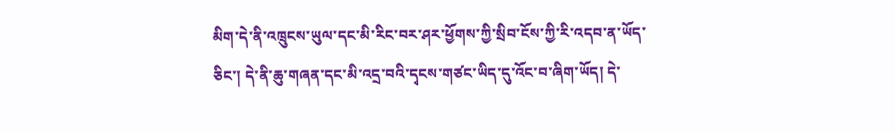མིག་དེ་ནི་འཁྲུངས་ཡུལ་དང་མི་རིང་བར་ཤར་ཕྱོགས་ཀྱི་སྲིབ་ངོས་ཀྱི་རི་འདབ་ན་ཡོད་ཅིང་། དེ་ནི་ཆུ་གཞན་དང་མི་འདྲ་བའི་དྭངས་གཙང་ཡིད་དུ་འོང་བ་ཞིག་ཡོད། དེ་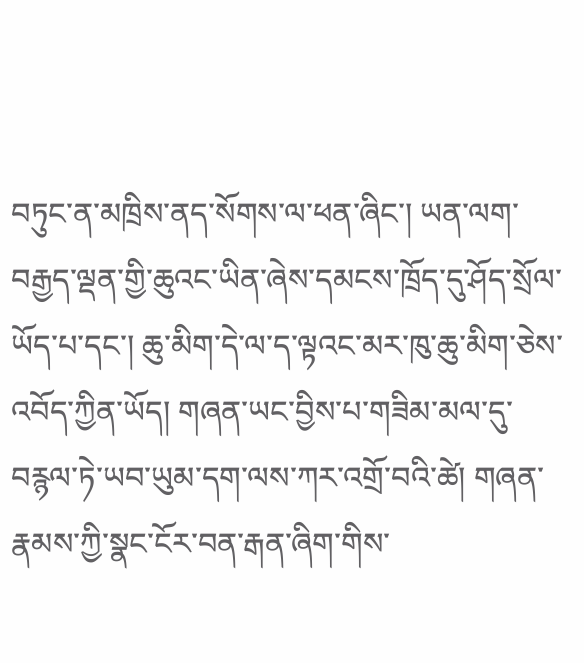བཏུང་ན་མཁྲིས་ནད་སོགས་ལ་ཕན་ཞིང་། ཡན་ལག་བརྒྱད་ལྡན་གྱི་ཆུའང་ཡིན་ཞེས་དམངས་ཁྲོད་དུ་ཤོད་སྲོལ་ཡོད་པ་དང་། ཆུ་མིག་དེ་ལ་ད་ལྟའང་མར་ཁུ་ཆུ་མིག་ཅེས་འབོད་ཀྱིན་ཡོད། གཞན་ཡང་བྱིས་པ་གཟིམ་མལ་དུ་བརྙལ་ཏེ་ཡབ་ཡུམ་དག་ལས་ཀར་འགྲོ་བའི་ཚེ། གཞན་རྣམས་ཀྱི་སྣང་ངོར་བན་རྒན་ཞིག་གིས་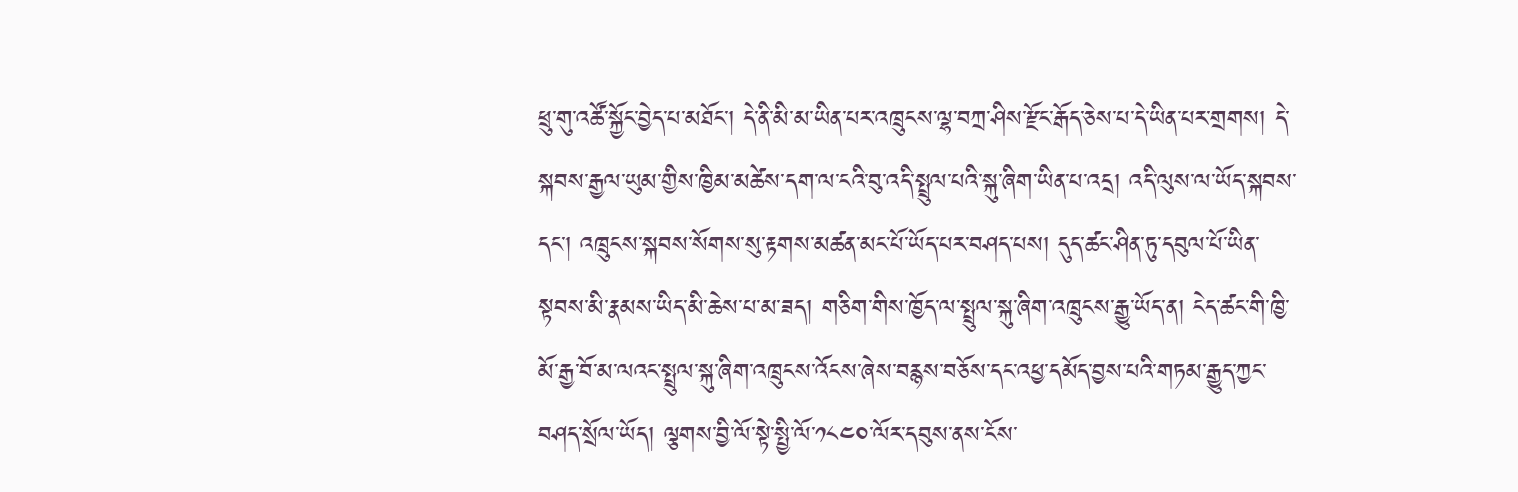ཕྲུ་གུ་འཚོ་སྐྱོང་བྱེད་པ་མཐོང་། དེ་ནི་མི་མ་ཡིན་པར་འཁྲུངས་ལྷ་བཀྲ་ཤིས་རྫོང་རྒོད་ཅེས་པ་དེ་ཡིན་པར་གྲགས། དེ་སྐབས་རྒྱལ་ཡུམ་གྱིས་ཁྱིམ་མཚེས་དག་ལ་ངའི་བུ་འདི་སྤྲུལ་པའི་སྐུ་ཞིག་ཡིན་པ་འདྲ། འདི་ལུས་ལ་ཡོད་སྐབས་དང་། འཁྲུངས་སྐབས་སོགས་སུ་རྟགས་མཚན་མང་པོ་ཡོད་པར་བཤད་པས། དུད་ཚང་ཤིན་ཏུ་དབུལ་པོ་ཡིན་སྟབས་མི་རྣམས་ཡིད་མི་ཆེས་པ་མ་ཟད། གཅིག་གིས་ཁྱོད་ལ་སྤྲུལ་སྐུ་ཞིག་འཁྲུངས་རྒྱུ་ཡོད་ན། ངེད་ཚང་གི་ཁྱི་མོ་རྒྱ་བོ་མ་ལའང་སྤྲུལ་སྐུ་ཞིག་འཁྲུངས་འོངས་ཞེས་བརྙས་བཅོས་དང་འཕྱ་དམོད་བྱས་པའི་གཏམ་རྒྱུད་ཀྱང་བཤད་སྲོལ་ཡོད། ལྕགས་བྱི་ལོ་སྟེ་སྤྱི་ལོ་༡༨༤༠་ལོར་དབུས་ནས་ངོས་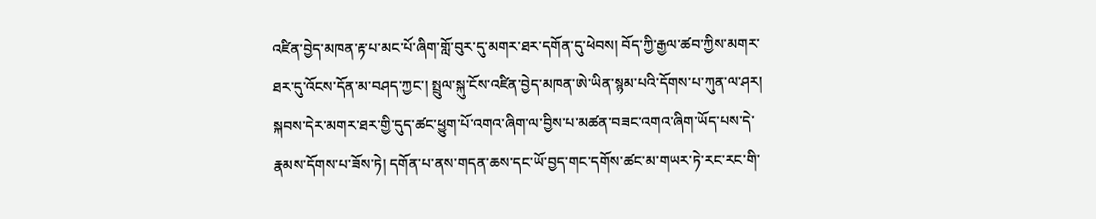འཛིན་བྱེད་མཁན་རྟ་པ་མང་པོ་ཞིག་གློ་བུར་དུ་མགར་ཐར་དགོན་དུ་ཕེབས། བོད་ཀྱི་རྒྱལ་ཚབ་ཀྱིས་མགར་ཐར་དུ་འོངས་དོན་མ་བཤད་ཀྱང་། སྤྲུལ་སྐུ་ངོས་འཛིན་བྱེད་མཁན་ཨེ་ཡིན་སྙམ་པའི་དོགས་པ་ཀུན་ལ་ཤར། སྐབས་དེར་མགར་ཐར་གྱི་དུད་ཚང་ཕྱུག་པོ་འགའ་ཞིག་ལ་བྱིས་པ་མཚན་བཟང་འགའ་ཞིག་ཡོད་པས་དེ་རྣམས་དོགས་པ་ཟོས་ཏེ། དགོན་པ་ནས་གདན་ཆས་དང་ཡོ་བྱད་གང་དགོས་ཚང་མ་གཡར་ཏེ་རང་རང་གི་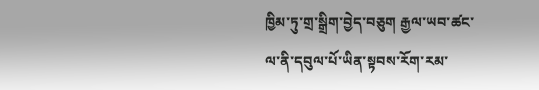ཁྱིམ་ཏུ་གྲ་སྒྲིག་བྱེད་བཅུག རྒྱལ་ཡབ་ཚང་ལ་ནི་དབུལ་པོ་ཡིན་སྟབས་རོག་རམ་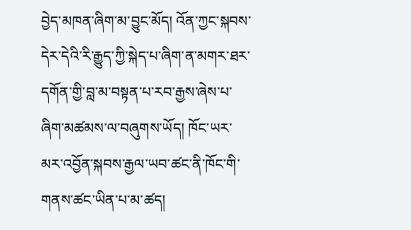བྱེད་མཁན་ཞིག་མ་བྱུང་མོད། འོན་ཀྱང་སྐབས་དེར་དེའི་རི་རྒྱུད་ཀྱི་སྐེད་པ་ཞིག་ན་མགར་ཐར་དགོན་གྱི་བླ་མ་བསྟན་པ་རབ་རྒྱས་ཞེས་པ་ཞིག་མཚམས་ལ་བཞུགས་ཡོད། ཁོང་ཡར་མར་འབྱོན་སྐབས་རྒྱལ་ཡབ་ཚང་ནི་ཁོང་གི་གནས་ཚང་ཡིན་པ་མ་ཚད།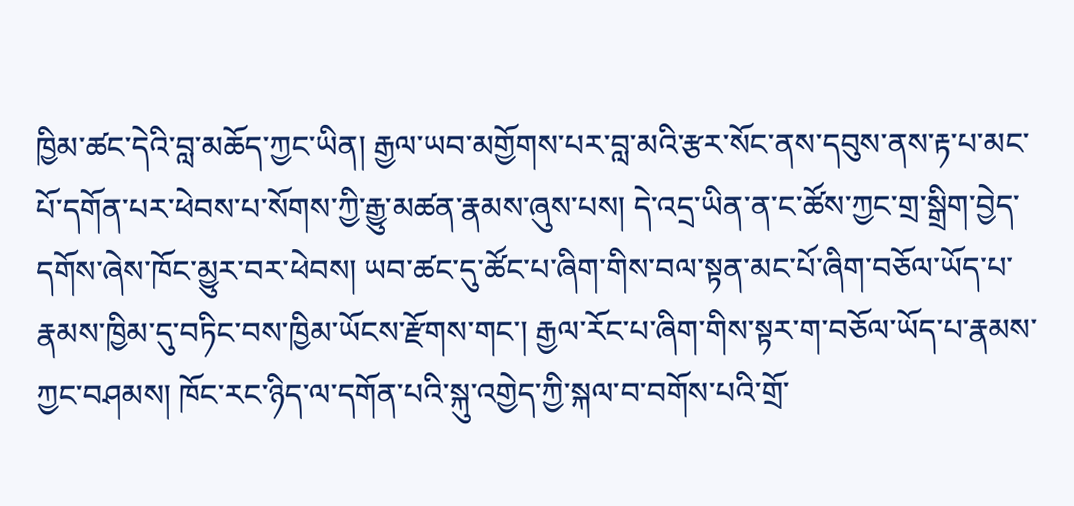ཁྱིམ་ཚང་དེའི་བླ་མཆོད་ཀྱང་ཡིན། རྒྱལ་ཡབ་མགྱོགས་པར་བླ་མའི་རྩར་སོང་ནས་དབུས་ནས་རྟ་པ་མང་པོ་དགོན་པར་ཕེབས་པ་སོགས་ཀྱི་རྒྱུ་མཚན་རྣམས་ཞུས་པས། དེ་འདྲ་ཡིན་ན་ང་ཚོས་ཀྱང་གྲ་སྒྲིག་བྱེད་དགོས་ཞེས་ཁོང་མྱུར་བར་ཕེབས། ཡབ་ཚང་དུ་ཚོང་པ་ཞིག་གིས་བལ་སྟན་མང་པོ་ཞིག་བཅོལ་ཡོད་པ་རྣམས་ཁྱིམ་དུ་བཏིང་བས་ཁྱིམ་ཡོངས་རྫོགས་གང་། རྒྱལ་རོང་པ་ཞིག་གིས་སྟར་ག་བཅོལ་ཡོད་པ་རྣམས་ཀྱང་བཤམས། ཁོང་རང་ཉིད་ལ་དགོན་པའི་སྐུ་འགྱེད་ཀྱི་སྐལ་བ་བགོས་པའི་གྲོ་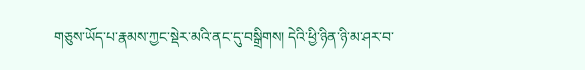གཅུས་ཡོད་པ་རྣམས་ཀྱང་སྡེར་མའི་ནང་དུ་བསྒྲིགས། དེའི་ཕྱི་ཉིན་ཉི་མ་ཤར་བ་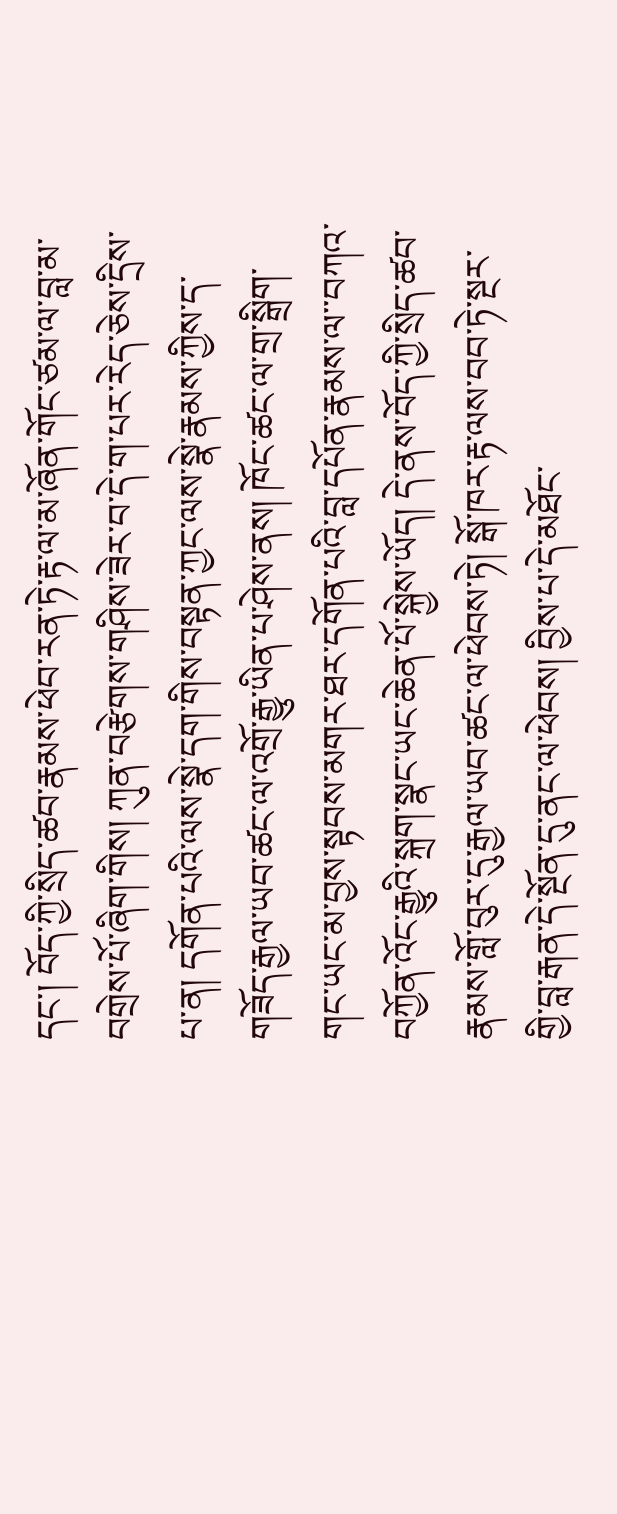དང་། བོད་ཀྱི་སྲིད་ཚབ་རྣམས་ཕེབ་རན་ཏེ་རྟ་ལ་མ་ཞོན་གོང་ཙམ་ལ་བླ་མ་བགྲེས་པོ་ཞིག་གིས། ཀུན་བརྩེགས་གཤིས་ཟེར་བ་དེ་ག་པར་རེད་ཅེས་དྲིས་པ་ན། དགོན་པའི་ལས་སྣེ་དག་གིས་བསྟན་ཀྱང་ལས་སྣེ་རྣམས་ཀྱིས་ད་གཟོད་རྒྱལ་ཡབ་ཚང་ལ་འགྲོ་རྒྱུ་ཡིན་པ་ཤེས་ནས། ཁོང་ཚང་ལ་གྲ་སྒྲིག་གང་ཡང་མ་བྱས་སྟབས་མགར་ཐར་དགོན་པའི་བླ་དཔོན་རྣམས་ལ་་བཀའ་བཀྱོན་འོང་རྒྱུའི་སྐྲག་སྣང་ཡང་ཆེན་པོ་སྐྱེས་ཡོད། དེ་ནས་བོད་ཀྱི་སྲིད་ཚབ་རྣམས་གློ་བུར་དུ་རྒྱལ་ཡབ་ཚང་ལ་ཕེབས་ཏེ། སྒོ་ཁར་རྟ་ལས་བབ་ཏེ་སྔར་གྱི་བླ་རྒན་དེ་སྔོན་དུ་ནང་ལ་ཕེབས། བྱིས་པ་དེ་མཐོང་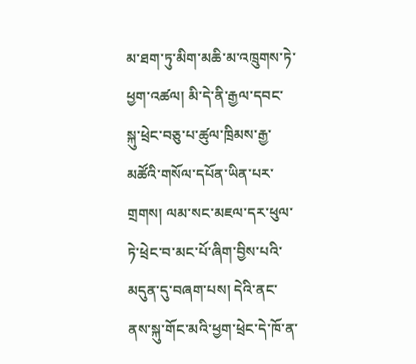མ་ཐག་ཏུ་མིག་མཆི་མ་འཁྲུགས་ཏེ་ཕྱག་འཚལ། མི་དེ་ནི་རྒྱལ་དབང་སྐུ་ཕྲེང་བཅུ་པ་ཚུལ་ཁྲིམས་རྒྱ་མཚོའི་གསོལ་དཔོན་ཡིན་པར་གྲགས། ལམ་སང་མཇལ་དར་ཕུལ་ཏེ་ཕྲེང་བ་མང་པོ་ཞིག་བྱིས་པའི་མདུན་དུ་བཞག་པས། དེའི་ནང་ནས་སྐུ་གོང་མའི་ཕྱག་ཕྲེང་དེ་ཁོ་ན་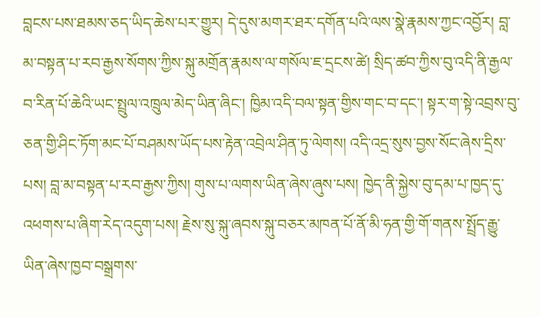བླངས་པས་ཐམས་ཅད་ཡིད་ཆེས་པར་གྱུར། དེ་དུས་མགར་ཐར་དགོན་པའི་ལས་སྣེ་རྣམས་ཀྱང་འབྱོར། བླ་མ་བསྟན་པ་རབ་རྒྱས་སོགས་ཀྱིས་སྐུ་མགྲོན་རྣམས་ལ་གསོལ་ཇ་དྲངས་ཚེ། སྲིད་ཚབ་ཀྱིས་བུ་འདི་ནི་རྒྱལ་བ་རིན་པོ་ཆེའི་ཡང་སྤྲུལ་འཁྲུལ་མེད་ཡིན་ཞིང་། ཁྱིམ་འདི་བལ་སྟན་གྱིས་གང་བ་དང་། སྟར་ག་སྟེ་འབྲས་བུ་ཅན་གྱི་ཤིང་ཏོག་མང་པོ་བཤམས་ཡོད་པས་རྟེན་འབྲེལ་ཤིན་ཏུ་ལེགས། འདི་འདྲ་སུས་བྱས་སོང་ཞེས་དྲིས་པས། བླ་མ་བསྟན་པ་རབ་རྒྱས་ཀྱིས། གུས་པ་ལགས་ཡིན་ཞེས་ཞུས་པས། ཁྱེད་ནི་སྐྱེས་བུ་དམ་པ་ཁྱད་དུ་འཕགས་པ་ཞིག་རེད་འདུག་པས། རྗེས་སུ་སྐུ་ཞབས་སྐུ་བཅར་མཁན་པོ་ནོ་མི་ཧན་གྱི་གོ་གནས་སྤྲོད་རྒྱུ་ཡིན་ཞེས་ཁྱབ་བསྒྲགས་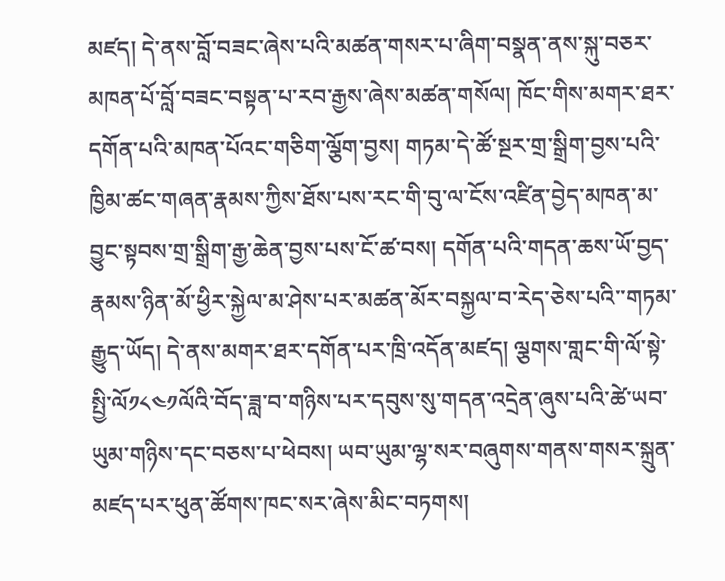མཛད། དེ་ནས་བློ་བཟང་ཞེས་པའི་མཚན་གསར་པ་ཞིག་བསྣན་ནས་སྐུ་བཅར་མཁན་པོ་བློ་བཟང་བསྟན་པ་རབ་རྒྱས་ཞེས་མཚན་གསོལ། ཁོང་གིས་མགར་ཐར་དགོན་པའི་མཁན་པོའང་གཅིག་ལྕོག་བྱས། གཏམ་དེ་ཚོ་སྔར་གྲ་སྒྲིག་བྱས་པའི་ཁྱིམ་ཚང་གཞན་རྣམས་ཀྱིས་ཐོས་པས་རང་གི་བུ་ལ་ངོས་འཛིན་བྱེད་མཁན་མ་བྱུང་སྟབས་གྲ་སྒྲིག་རྒྱ་ཆེན་བྱས་པས་ངོ་ཚ་བས། དགོན་པའི་གདན་ཆས་ཡོ་བྱད་རྣམས་ཉིན་མོ་ཕྱིར་སྐྱེལ་མ་ཤེས་པར་མཚན་མོར་བསྐྱལ་བ་རེད་ཅེས་པའི་་གཏམ་རྒྱུད་ཡོད། དེ་ནས་མགར་ཐར་དགོན་པར་ཁྲི་འདོན་མཛད། ལྕགས་གླང་གི་ལོ་སྟེ་སྤྱི་ལོ༡༨༤༡ལོའི་བོད་ཟླ་བ་གཉིས་པར་དབུས་སུ་གདན་འདྲེན་ཞུས་པའི་ཚེ་ཡབ་ཡུམ་གཉིས་དང་བཅས་པ་ཕེབས། ཡབ་ཡུམ་ལྷ་སར་བཞུགས་གནས་གསར་སྐྲུན་མཛད་པར་ཕུན་ཚོགས་ཁང་སར་ཞེས་མིང་བཏགས།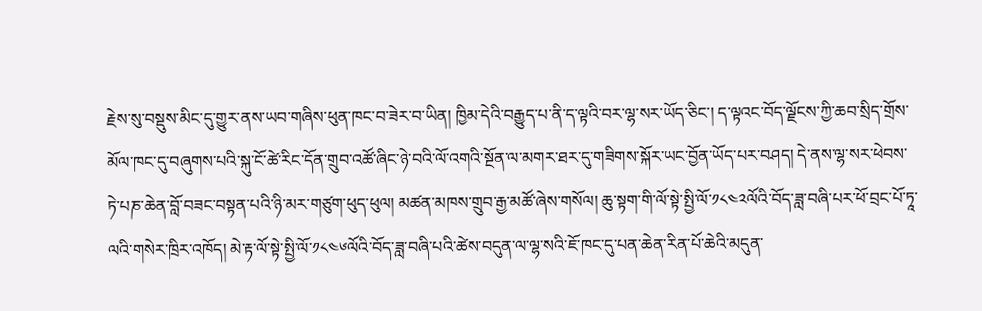རྗེས་སུ་བསྡུས་མིང་དུ་གྱུར་ནས་ཡབ་གཞིས་ཕུན་ཁང་བ་ཟེར་བ་ཡིན། ཁྱིམ་དེའི་བརྒྱུད་པ་ནི་ད་ལྟའི་བར་ལྷ་སར་ཡོད་ཅིང་། ད་ལྟའང་བོད་ལྗོངས་ཀྱི་ཆབ་སྲིད་གྲོས་མོལ་ཁང་དུ་བཞུགས་པའི་སྐུ་ངོ་ཚེ་རིང་དོན་གྲུབ་འཚོ་ཞིང་ཉེ་བའི་ལོ་འགའི་སྔོན་ལ་མགར་ཐར་དུ་གཟིགས་སྐོར་ཡང་བྱོན་ཡོད་པར་བཤད། དེ་ནས་ལྷ་སར་ཕེབས་ཏེ་པཎ་ཆེན་བློ་བཟང་བསྟན་པའི་ཉི་མར་གཙུག་ཕུད་ཕུལ། མཚན་མཁས་གྲུབ་རྒྱ་མཚོ་ཞེས་གསོལ། ཆུ་སྟག་གི་ལོ་སྟེ་སྤྱི་ལོ་༡༨༤༢ལོའི་བོད་ཟླ་བཞི་པར་ཕོ་བྲང་པོ་ཏཱ་ལའི་གསེར་ཁྲིར་འཁོད། མེ་རྟ་ལོ་སྟེ་སྤྱི་ལོ་༡༨༤༦ལོའི་བོད་ཟླ་བཞི་པའི་ཚེས་བདུན་ལ་ལྷ་སའི་ཇོ་ཁང་དུ་པན་ཆེན་རིན་པོ་ཆེའི་མདུན་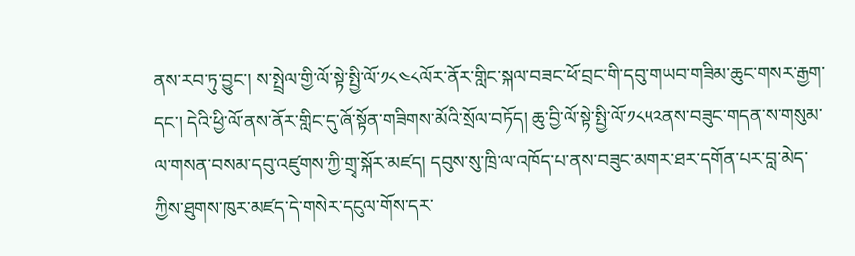ནས་རབ་ཏུ་བྱུང་། ས་སྤྲེལ་གྱི་ལོ་སྟེ་སྤྱི་ལོ་༡༨༤༨ལོར་ནོར་གླིང་སྐལ་བཟང་ཕོ་བྲང་གི་དབུ་གཡབ་གཟིམ་ཆུང་གསར་རྒྱག་དང་། དེའི་ཕྱི་ལོ་ནས་ནོར་གླིང་དུ་ཞོ་སྟོན་གཟིགས་མོའི་སྲོལ་བཏོད། ཆུ་བྱི་ལོ་སྟེ་སྤྱི་ལོ་༡༨༥༢ནས་བཟུང་གདན་ས་གསུམ་ལ་གསན་བསམ་དབུ་འཛུགས་ཀྱི་གྲྭ་སྐོར་མཛད། དབུས་སུ་ཁྲི་ལ་འཁོད་པ་ནས་བཟུང་མགར་ཐར་དགོན་པར་བླ་མེད་ཀྱིས་ཐུགས་ཁུར་མཛད་དེ་གསེར་དངུལ་གོས་དར་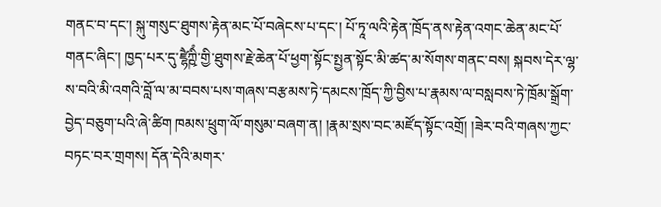གནང་བ་དང་། སྐུ་གསུང་ཐུགས་རྟེན་མང་པོ་བཞེངས་པ་དང་། པོ་ཏཱ་ལའི་རྟེན་ཁྲོད་ནས་རྟེན་འགང་ཆེན་མང་པོ་གནང་ཞིང་། ཁྱད་པར་དུ་ཛྷཻཀྵིཾ་གྱི་ཐུགས་རྗེ་ཆེན་པོ་ཕྱག་སྟོང་སྤྱན་སྟོང་མི་ཚད་མ་སོགས་གནང་བས། སྐབས་དེར་ལྷ་ས་བའི་མི་འགའི་བློ་ལ་མ་བབས་པས་གཞས་བརྩམས་ཏེ་དམངས་ཁྲོད་ཀྱི་བྱིས་པ་རྣམས་ལ་བསླབས་ཏེ་ཁྲོམ་སྒྲོག་བྱེད་བཅུག་པའི་ཞེ་ཚིག ཁམས་ཕྲུག་ལོ་གསུམ་བཞག་ན། །རྣམ་སྲས་བང་མཛོད་སྟོང་འགྲོ། །ཟེར་བའི་གཞས་ཀྱང་བཏང་བར་གྲགས། དོན་དེའི་མགར་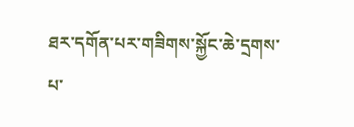ཐར་དགོན་པར་གཟིགས་སྐྱོང་ཆེ་དྲགས་པ་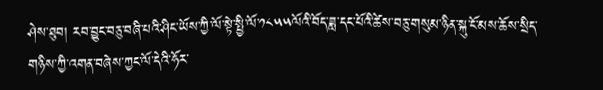ཤེས་ཐུབ། རབ་བྱུང་བཅུ་བཞི་པའི་ཤིང་ཡོས་ཀྱི་ལོ་སྟེ་སྤྱི་ལོ་༡༨༥༥ལོའི་བོད་ཟླ་དང་པོའི་ཚེས་བཅུ་གསུམ་ཉིན་སྐུ་ངོ་མས་ཆོས་སྲིད་གཉིས་ཀྱི་འགན་བཞེས་ཀྱང་ལོ་དེའི་ཧོར་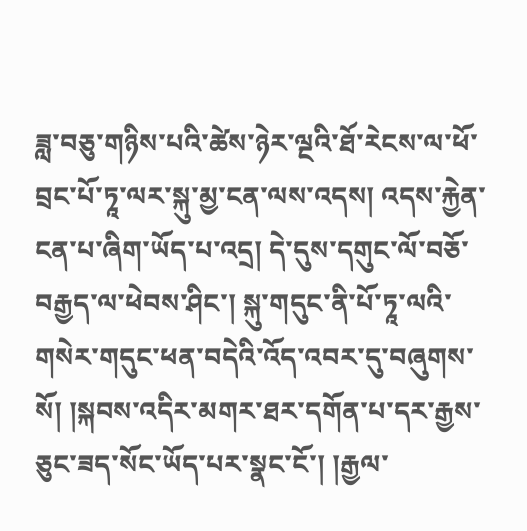ཟླ་བཅུ་གཉིས་པའི་ཚེས་ཉེར་ལྔའི་ཐོ་རེངས་ལ་ཕོ་བྲང་པོ་ཏཱ་ལར་སྐུ་མྱ་ངན་ལས་འདས། འདས་རྐྱེན་ངན་པ་ཞིག་ཡོད་པ་འདྲ། དེ་དུས་དགུང་ལོ་བཅོ་བརྒྱད་ལ་ཕེབས་ཤིང་། སྐུ་གདུང་ནི་པོ་ཏཱ་ལའི་གསེར་གདུང་ཕན་བདེའི་འོད་འབར་དུ་བཞུགས་སོ། །སྐབས་འདིར་མགར་ཐར་དགོན་པ་དར་རྒྱས་ཅུང་ཟད་སོང་ཡོད་པར་སྣང་ངོ་། །རྒྱལ་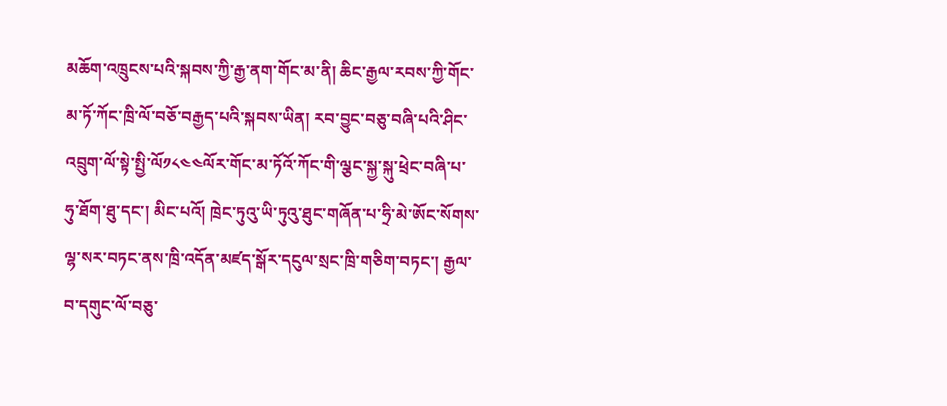མཆོག་འཁྲུངས་པའི་སྐབས་ཀྱི་རྒྱ་ནག་གོང་མ་ནི། ཆིང་རྒྱལ་རབས་ཀྱི་གོང་མ་ཏོ་ཀོང་ཁྲི་ལོ་བཅོ་བརྒྱད་པའི་སྐབས་ཡིན། རབ་བྱུང་བཅུ་བཞི་པའི་ཤིང་འབྲུག་ལོ་སྟེ་སྤྱི་ལོ༡༨༤༤ལོར་གོང་མ་ཏོའོ་ཀོང་གི་ལྕང་སྐྱ་སྐུ་ཕྲེང་བཞི་པ་ཧུ་ཐོག་ཐུ་དང་། མིང་པའོ། ཁྲེང་ཏུའུ་ཡི་ཏུའུ་ཐུང་གཞོན་པ་ཧྲི་མེ་ཨོང་སོགས་ལྷ་སར་བཏང་ནས་ཁྲི་འདོན་མཛད་སྒོར་དངུལ་སྲང་ཁྲི་གཅིག་བཏང་། རྒྱལ་བ་དགུང་ལོ་བཅུ་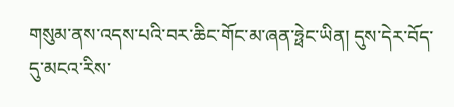གསུམ་ནས་འདས་པའི་བར་ཆིང་གོང་མ་ཞན་ཧྥེང་ཡིན། དུས་དེར་བོད་དུ་མངའ་རིས་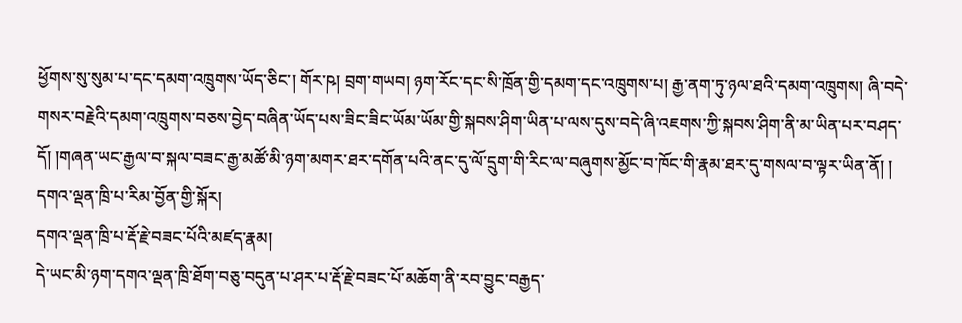ཕྱོགས་སུ་སུམ་པ་དང་དམག་འཁྲུགས་ཡོད་ཅིང་། གོར་ཥ། བྲག་གཡབ། ཉག་རོང་དང་སི་ཁྲོན་གྱི་དམག་དང་འཁྲུགས་པ། རྒྱ་ནག་ཏུ་ཉལ་ཐའི་དམག་འཁྲུགས། ཞི་བདེ་གསར་བརྗེའི་དམག་འཁྲུགས་བཅས་བྱེད་བཞིན་ཡོད་པས་ཟིང་ཟིང་ཡོམ་ཡོམ་གྱི་སྐབས་ཤིག་ཡིན་པ་ལས་དུས་བདེ་ཞི་འཇགས་ཀྱི་སྐབས་ཤིག་ནི་མ་ཡིན་པར་བཤད་དོ། །གཞན་ཡང་རྒྱལ་བ་སྐལ་བཟང་རྒྱ་མཚོ་མི་ཉག་མགར་ཐར་དགོན་པའི་ནང་དུ་ལོ་དྲུག་གི་རིང་ལ་བཞུགས་མྱོང་བ་ཁོང་གི་རྣམ་ཐར་དུ་གསལ་བ་ལྟར་ཡིན་ནོ། །
དགའ་ལྡན་ཁྲི་པ་རིམ་བྱོན་གྱི་སྐོར།
དགའ་ལྡན་ཁྲི་པ་རྡོ་རྗེ་བཟང་པོའི་མཛད་རྣམ།
དེ་ཡང་མི་ཉག་དགའ་ལྡན་ཁྲི་ཐོག་བཅུ་བདུན་པ་ཤར་པ་རྡོ་རྗེ་བཟང་པོ་མཆོག་ནི་རབ་བྱུང་བརྒྱད་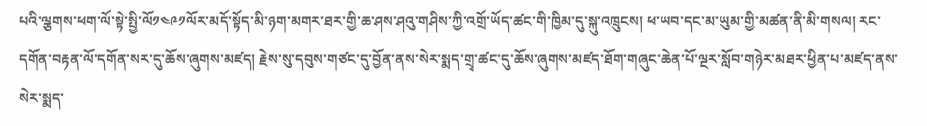པའི་ལྕགས་ཕག་ལོ་སྟེ་སྤྱི་ལོ༡༤༩༡ལོར་མདོ་སྟོད་མི་ཉག་མགར་ཐར་གྱི་ཆ་ཤས་ཤའུ་གཤིས་ཀྱི་འགྲོ་ཡོད་ཚང་གི་ཁྱིམ་དུ་སྐུ་འཁྲུངས། ཕ་ཡབ་དང་མ་ཡུམ་གྱི་མཚན་ནི་མི་གསལ། རང་དགོན་བརྟན་ལོ་དགོན་སར་དུ་ཆོས་ཞུགས་མཛད། རྗེས་སུ་དབུས་གཙང་དུ་བྱོན་ནས་སེར་སྨད་གྲྭ་ཚང་དུ་ཆོས་ཞུགས་མཛད་ཐོག་གཞུང་ཆེན་པོ་ལྔར་སློབ་གཉེར་མཐར་ཕྱིན་པ་མཛད་ནས་སེར་སྨད་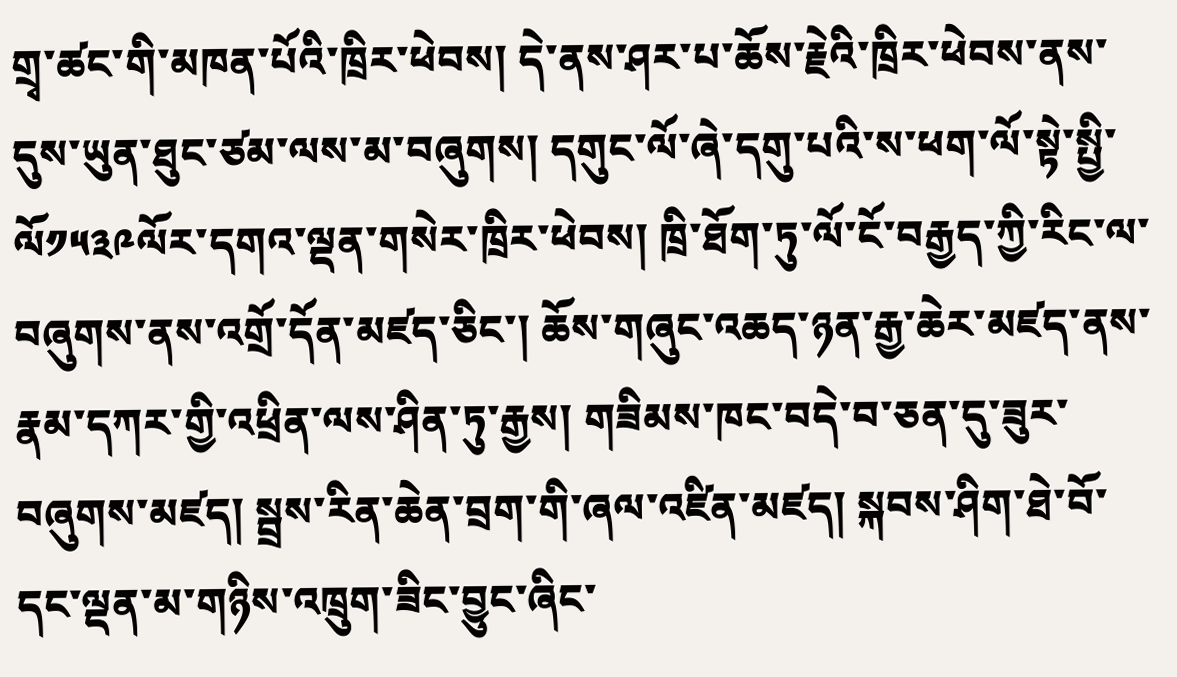གྲྭ་ཚང་གི་མཁན་པོའི་ཁྲིར་ཕེབས། དེ་ནས་ཤར་པ་ཆོས་རྗེའི་ཁྲིར་ཕེབས་ནས་དུས་ཡུན་ཐུང་ཙམ་ལས་མ་བཞུགས། དགུང་ལོ་ཞེ་དགུ་པའི་ས་ཕག་ལོ་སྟེ་སྤྱི་ལོ༡༥༣༩ལོར་དགའ་ལྡན་གསེར་ཁྲིར་ཕེབས། ཁྲི་ཐོག་ཏུ་ལོ་ངོ་བརྒྱད་ཀྱི་རིང་ལ་བཞུགས་ནས་འགྲོ་དོན་མཛད་ཅིང་། ཆོས་གཞུང་འཆད་ཉན་རྒྱ་ཆེར་མཛད་ནས་རྣམ་དཀར་གྱི་འཕྲིན་ལས་ཤིན་ཏུ་རྒྱས། གཟིམས་ཁང་བདེ་བ་ཅན་དུ་ཟུར་བཞུགས་མཛད། སྦྲས་རིན་ཆེན་བྲག་གི་ཞལ་འཛིན་མཛད། སྐབས་ཤིག་ཐེ་བོ་དང་ལྡན་མ་གཉིས་འཁྲུག་ཟིང་བྱུང་ཞིང་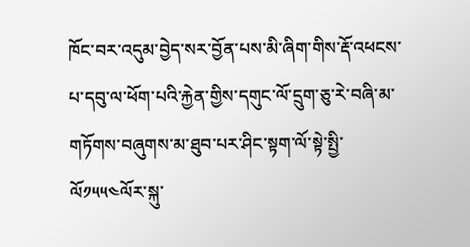ཁོང་བར་འདུམ་བྱེད་སར་བྱོན་པས་མི་ཞིག་གིས་རྡོ་འཕངས་པ་དབུ་ལ་ཕོག་པའི་རྐྱེན་གྱིས་དགུང་ལོ་དྲུག་ཅུ་རེ་བཞི་མ་གཏོགས་བཞུགས་མ་ཐུབ་པར་ཤིང་སྟག་ལོ་སྟེ་སྤྱི་ལོ༡༥༥༤ལོར་སྐུ་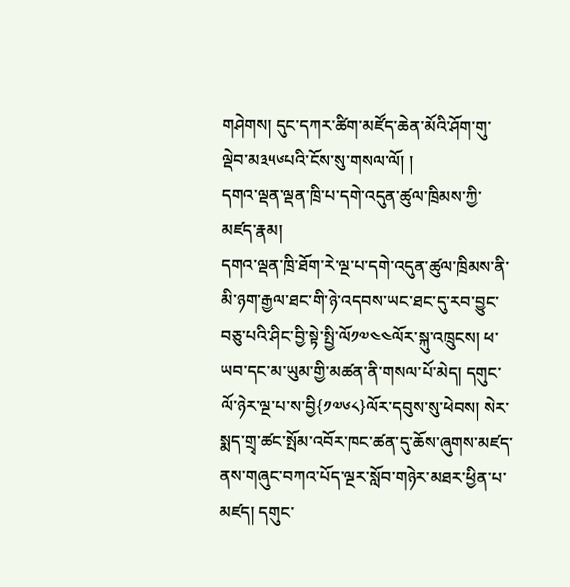གཤེགས། དུང་དཀར་ཚིག་མཛོད་ཆེན་མོའི་ཤོག་གུ་ལྡེབ་མ༣༥༦པའི་ངོས་སུ་གསལ་ལོ། །
དགའ་ལྡན་ལྡན་ཁྲི་པ་དགེ་འདུན་ཚུལ་ཁྲིམས་ཀྱི་མཛད་རྣམ།
དགའ་ལྡན་ཁྲི་ཐོག་རེ་ལྔ་པ་དགེ་འདུན་ཚུལ་ཁྲིམས་ནི་མི་ཉག་རྒྱལ་ཐང་གི་ཉེ་འདབས་ཡང་ཐང་དུ་རབ་བྱུང་བཅུ་པའི་ཤིང་བྱི་སྟེ་སྤྱི་ལོ༡༧༤༤ལོར་སྐུ་འཁྲུངས། ཕ་ཡབ་དང་མ་ཡུམ་གྱི་མཚན་ནི་གསལ་པོ་མེད། དགུང་ལོ་ཉེར་ལྔ་པ་ས་བྱི{༡༧༦༨}ལོར་དབུས་སུ་ཕེབས། སེར་སྨད་གྲྭ་ཚང་སྤོམ་འབོར་ཁང་ཚན་དུ་ཆོས་ཞུགས་མཛད་ནས་གཞུང་བཀའ་པོད་ལྔར་སློབ་གཉེར་མཐར་ཕྱིན་པ་མཛད། དགུང་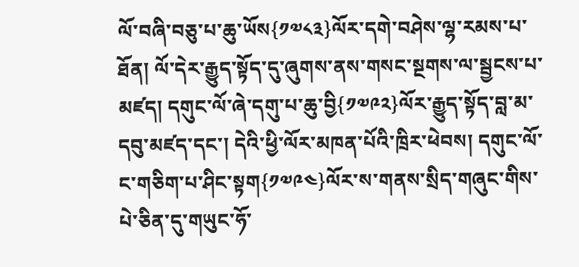ལོ་བཞི་བཅུ་པ་ཆུ་ཡོས{༡༧༨༣}ལོར་དགེ་བཤེས་ལྷ་རམས་པ་ཐོན། ལོ་དེར་རྒྱུད་སྟོད་དུ་ཞུགས་ནས་གསང་སྔགས་ལ་སྦྱངས་པ་མཛད། དགུང་ལོ་ཞེ་དགུ་པ་ཆུ་བྱི{༡༧༩༢}ལོར་རྒྱུད་སྟོད་བླ་མ་དབུ་མཛད་དང་། དེའི་ཕྱི་ལོར་མཁན་པོའི་ཁྲིར་ཕེབས། དགུང་ལོ་ང་གཅིག་པ་ཤིང་སྟག{༡༧༩༤}ལོར་ས་གནས་སྲིད་གཞུང་གིས་པེ་ཅིན་དུ་གཡུང་ཧོ་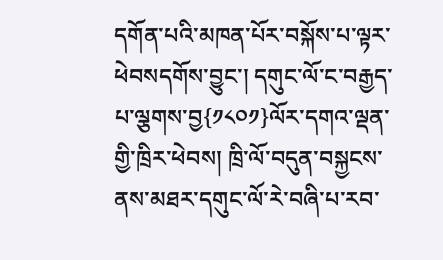དགོན་པའི་མཁན་པོར་བསྐོས་པ་ལྟར་ཕེབསདགོས་བྱུང་། དགུང་ལོ་ང་བརྒྱད་པ་ལྕགས་བྱ{༡༨༠༡}ལོར་དགའ་ལྡན་གྱི་ཁྲིར་ཕེབས། ཁྲི་ལོ་བདུན་བསྐྱངས་ནས་མཐར་དགུང་ལོ་རེ་བཞི་པ་རབ་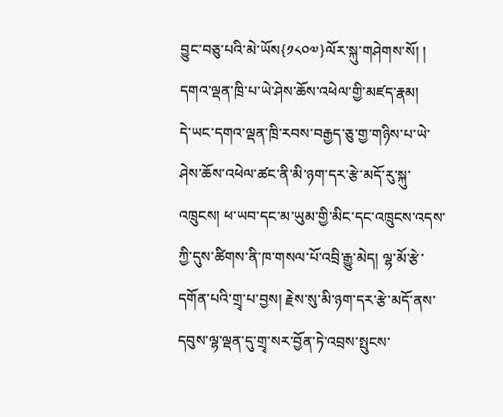བྱུང་བཅུ་པའི་མེ་ཡོས{༡༨༠༧}ལོར་སྐུ་གཤེགས་སོ། །
དགའ་ལྡན་ཁྲི་པ་ཡེ་ཤེས་ཆོས་འཕེལ་གྱི་མཛད་རྣམ།
དེ་ཡང་དགའ་ལྡན་ཁྲི་རབས་བརྒྱད་ཅུ་གྱ་གཉིས་པ་ཡེ་ཤེས་ཆོས་འཕེལ་ཚང་ནི་མི་ཉག་དར་རྩེ་མདོ་རུ་སྐུ་འཁྲུངས། ཕ་ཡབ་དང་མ་ཡུམ་གྱི་མིང་དང་འཁྲུངས་འདས་ཀྱི་དུས་ཚིགས་ནི་ཁ་གསལ་པོ་འབྲི་རྒྱུ་མེད། ལྷ་མོ་རྩེ་དགོན་པའི་གྲྭ་པ་བྱས། རྗེས་སུ་མི་ཉག་དར་རྩེ་མདོ་ནས་དབུས་ལྷ་ལྡན་དུ་གྲྭ་སར་བྱོན་ཏེ་འབྲས་སྤུངས་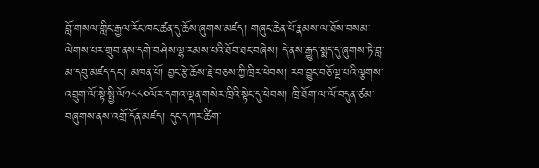བློ་གསལ་གླིང་རྒྱལ་རོང་ཁང་ཚན་དུ་ཆོས་ཞུགས་མཛད། གཞུང་ཆེན་པོ་རྣམས་ལ་ཐོས་བསམ་ལེགས་པར་གྲུབ་ནས་དགེ་བཤེས་ལྷ་རམས་པའི་ཐོབ་ཐང་བཞེས། དེ་ནས་རྒྱུད་སྨད་དུ་ཞུགས་ཏེ་བླ་མ་དབུ་མཛད་དང་། མཁན་པོ། བྱང་རྩེ་ཆོས་རྗེ་བཅས་ཀྱི་ཁྲིར་ཕེབས། རབ་བྱུང་བཅོ་ལྔ་པའི་ལྕགས་འབྲུག་ལོ་སྟེ་སྤྱི་ལོ༡༨༨༠ལོར་དགའ་ལྡན་གསེར་ཁྲིའི་སྟེང་དུ་ཕེབས། ཁྲི་ཐོག་ལ་ལོ་བདུན་ཙམ་བཞུགས་ནས་འགྲོ་དོན་མཛད། དུང་དཀར་ཚིག་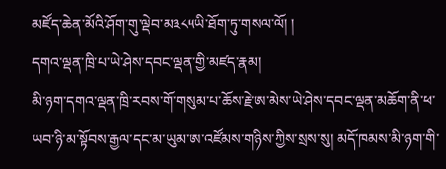མཛོད་ཆེན་མོའི་ཤོག་གུ་ལྡེབ་མ༣༨༥ཡི་ཐོག་ཏུ་གསལ་ལོ། །
དགའ་ལྡན་ཁྲི་པ་ཡེ་ཤེས་དབང་ལྡན་གྱི་མཛད་རྣམ།
མི་ཉག་དགའ་ལྡན་ཁྲི་རབས་གོ་གསུམ་པ་ཆོས་རྗེ་ཨ་མེས་ཡེ་ཤེས་དབང་ལྡན་མཆོག་ནི་ཕ་ཡབ་ཉི་མ་སྟོབས་རྒྱལ་དང་མ་ཡུམ་ཨ་འཛོམས་གཉིས་ཀྱིས་སྲས་སུ། མདོ་ཁམས་མི་ཉག་གི་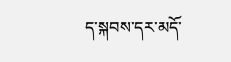ད་སྐབས་དར་མདོ་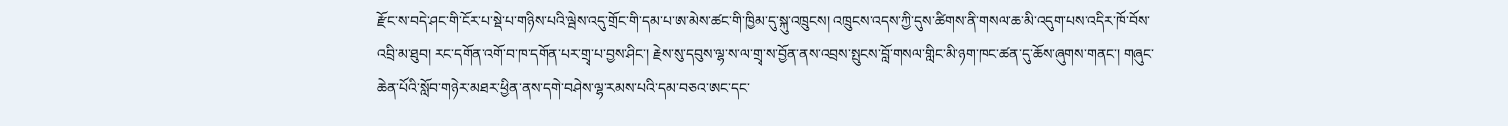རྫོང་ས་བདེ་ཤང་གི་ངོར་པ་སྡེ་པ་གཉིས་པའི་ལྦེས་འདུ་གྲོང་གི་དམ་པ་ཨ་མེས་ཚང་གི་ཁྱིམ་དུ་སྐུ་འཁྲུངས། འཁྲུངས་འདས་ཀྱི་དུས་ཚིགས་ནི་གསལ་ཆ་མི་འདུག་པས་འདིར་ཁོ་བོས་འབྲི་མ་ཐུབ། རང་དགོན་འགོ་བ་ཁ་དགོན་པར་གྲྭ་པ་བྱས་ཤིང་། རྗེས་སུ་དབུས་ལྷ་ས་ལ་གྲྭ་ས་བྱོན་ནས་འབྲས་སྤུངས་བློ་གསལ་གླིང་མི་ཉག་ཁང་ཚན་དུ་ཆོས་ཞུགས་གནང་། གཞུང་ཆེན་པོའི་སློབ་གཉེར་མཐར་ཕྱིན་ནས་དགེ་བཤེས་ལྷ་རམས་པའི་དམ་བཅའ་ཨང་དང་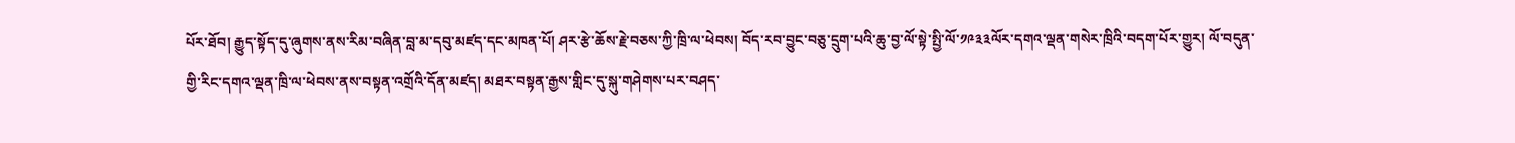པོར་ཐོབ། རྒྱུད་སྟོད་དུ་ཞུགས་ནས་རིམ་བཞིན་བླ་མ་དབུ་མཛད་དང་མཁན་པོ། ཤར་རྩེ་ཆོས་རྗེ་བཅས་ཀྱི་ཁྲི་ལ་ཕེབས། བོད་རབ་བྱུང་བཅུ་དྲུག་པའི་ཆུ་བྱ་ལོ་སྟེ་སྤྱི་ལོ་༡༩༣༣ལོར་དགའ་ལྡན་གསེར་ཁྲིའི་བདག་པོར་གྱུར། ལོ་བདུན་གྱི་རིང་དགའ་ལྡན་ཁྲི་ལ་ཕེབས་ནས་བསྟན་འགྲོའི་དོན་མཛད། མཐར་བསྟན་རྒྱས་གླིང་དུ་སྐུ་གཤེགས་པར་བཤད་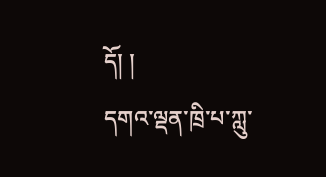དོ། །
དགའ་ལྡན་ཁྲི་པ་ཀླུ་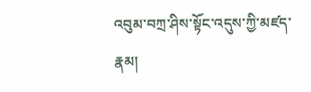འབུམ་བཀྲ་ཤིས་སྟོང་འདུས་ཀྱི་མཛད་རྣམ།